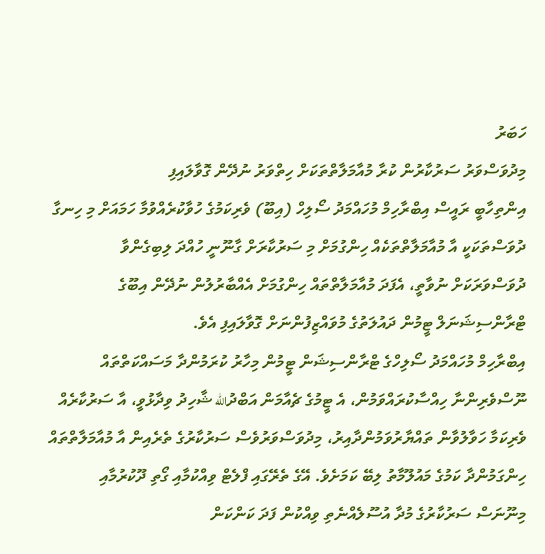ހަބަރު
މިދުވަސްވަރު ސަރުކާރުން ކުރާ މުއާމަލާތްތަކަށް ހިތްވަރު ނުދޭން ގޮވާލައިފި
އިންތިހާބީ ރައީސް އިބްރާހިމް މުހައްމަދު ސޯލިހް (އިބޫ) ވެރިކަމުގެ ހުވާކުރެއްވުމާ ހަމައަށް މި ހިނގާ ދުވަސްތަކަކީ އާ މުއާމަލާތްތަކެއް ހިންގުމަށް މި ސަރުކާރަށް ގާނޫނީ ހުއްދަ ލިބިގެންވާ ދުވަސްވަރަކަށް ނުވާތީ، އެފަދަ މުއާމަލާތްތައް ހިންގުމަށް އެއްބާރުލުން ނުދޭން އިބޫގެ ޓްރާންސިޝަނަލް ޓީމުން ދައުލަތުގެ މުވައްޒިފުންނަށް ގޮވާލައިފި އެވެ.
އިބްރާހިމް މުހައްމަދު ސޯލިހްގެ ޓްރާންސިޝަން ޓީމުން މިހާރު ކުރަމުންދާ މަސައްކަތްތައް ނޫސްވެރިންނާ ހިއްސާކުރައްވަމުން، އެ ޓީމުގެ ޗެއާމަން އަބްދުالله ޝާހިދު ވިދާޅުވީ، އާ ސަރުކާރެއް ވެރިކަމާ ހަވާލުވާން ތައްޔާރުވަމުންދާއިރު، މިދުވަސްވަރުވެސް ސަރުކާރުގެ ތެރެއިން އާ މުއާމަލާތްތައް ހިންގަމުންދާ ކަމުގެ މައުލޫމާތު ލިބޭ ކަމަށެވެ. އޭގެ ތެރޭގައި ފްލެޓް ވިއްކުމާއި ގޯތި ދޫކުރުމާއި މިނޫނަސް ސަރުކާރުގެ މުދާ އުސޫލެއްނެތި ވިއްކުން ފަދަ ކަންކަން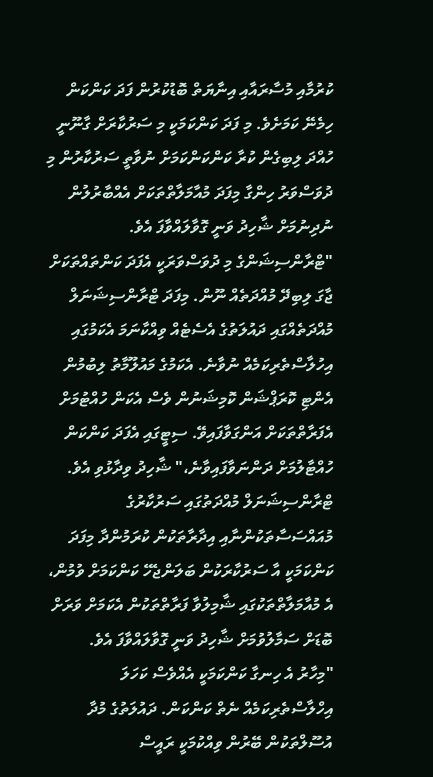ކުރުމާއި މުސާރައާއި އިނާޔަތް ބޮޑުކުރުން ފަދަ ކަންކަން ހިމެނޭ ކަމަށެވެ. މި ފަދަ ކަންކަމަކީ މި ސަރުކާރަށް ގާނޫނީ ހުއްދަ ލިބިގެން ކުރާ ކަންކަންކަމަށް ނުވާތީ ސަރުކާރުން މި ދުވަސްވަރު ހިންގާ މިފަދަ މުއާމަލާތްތަކަށް އެއްބާރުލުން ނުދިނުމަށް ޝާހިދު ވަނީ ގޮވާލައްވާފަ އެވެ.
"ޓްރާންސިޝަންގެ މި ދުވަސްވަރަކީ އެފަދަ ކަންތައްތަކަށް ޖާގަ ލިބިދޭ މުއްދަތެއް ނޫން. މިފަދަ ޓްރާންސިޝަނަލް މުއްދަތެއްގައި ދައުލަތުގެ އެސެޓެއް ވިއްކާނަމަ އެކަމުގައި އިހުލާސްތެރިކަމެއް ނުވާނެ. އެކަމުގެ މައުލޫމާތު ލިބުމުން އެންޓި ކޮރަޕްޝަން ކޮމިޝަނުން ވެސް އެކަން ހުއްޓުމަށް އެފަރާތްތަކަށް އަންގަވާފައިވޭ. ސިޓީގައި އެފަދަ ކަންކަން ހުއްޓާލުމަށް ދަންނަވާފައިވާނެ،" ޝާހިދު ވިދާޅުވި އެވެ.
ޓްރާންސިޝަނަލް މުއްދަތުގައި ސަރުކާރުގެ މުއައްސަސާތަކުންނާއި އިދާރާތަކުން ކުރަމުންދާ މިފަދަ ކަންކަމަކީ އާ ސަރުކާރަކުން ބަލަންޖެހޭ ކަންކަމަށް ވުމުން، އެ މުއާމަލާތްތަކުގައި ޝާމިލުވާ ފަރާތްތަކުން އެކަމަށް ވަރަށް ބޮޑަށް ސަމާލުވުމަށް ޝާހިދު ވަނީ ގޮވާލައްވާފަ އެވެ.
"މިހާރު އެ ހިނގާ ކަންކަމަކީ އެއްވެސް ކަހަލަ އިހްލާސްތެރިކަމެއް ނެތް ކަންކަން. ދައުލަތުގެ މުދާ އުސޫލްތަކުން ބޭރުން ވިއްކުމަކީ ރައީސް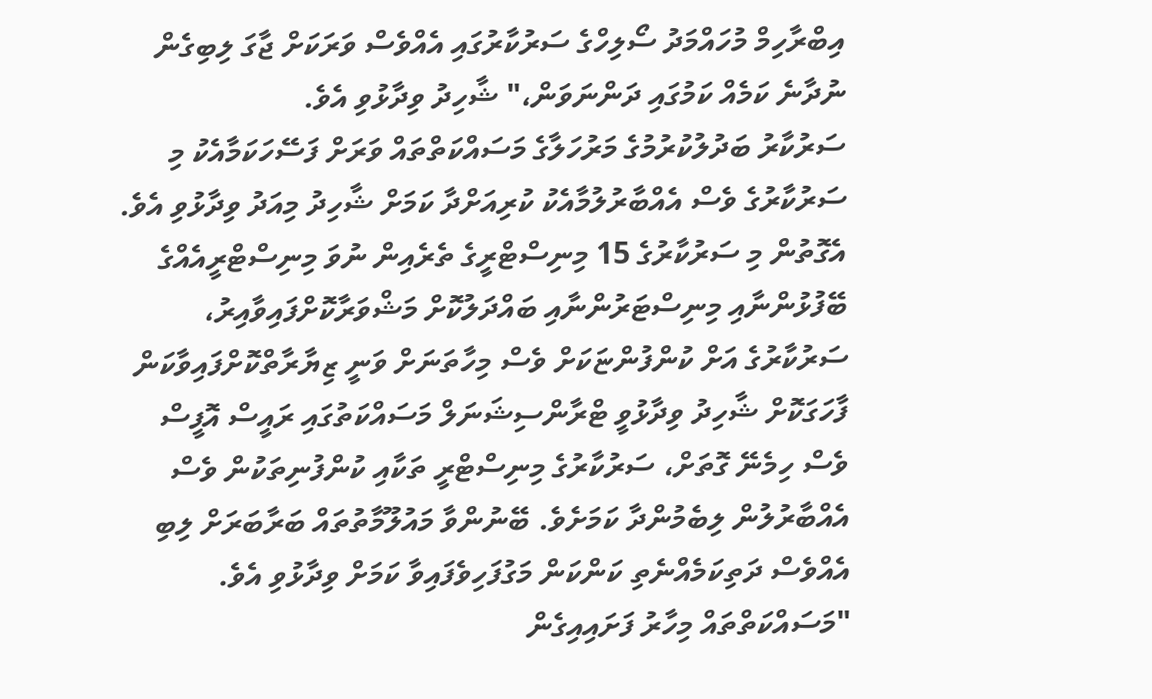އިބްރާހިމް މުހައްމަދު ސޯލިހްގެ ސަރުކާރުގައި އެއްވެސް ވަރަކަށް ޖާގަ ލިބިގެން ނުދާނެ ކަމެއް ކަމުގައި ދަންނަވަން،" ޝާހިދު ވިދާޅުވި އެވެ.
ސަރުކާރު ބަދުލުކުރުމުގެ މަރުހަލާގެ މަސައްކަތްތައް ވަރަށް ފަސޭހަކަމާއެކު މި ސަރުކާރުގެ ވެސް އެއްބާރުލުމާއެކު ކުރިއަށްދާ ކަމަށް ޝާހިދު މިއަދު ވިދާޅުވި އެވެ. އެގޮތުން މި ސަރުކާރުގެ 15 މިނިސްޓްރީގެ ތެރެއިން ނުވަ މިނިސްޓްރީއެއްގެ ބޭފުޅުންނާއި މިނިސްޓަރުންނާއި ބައްދަލުކޮށް މަޝްވަރާކޮށްފައިވާއިރު، ސަރުކާރުގެ އަށް ކުންފުންޏަކަށް ވެސް މިހާތަނަށް ވަނީ ޒިޔާރާތްކޮށްފައިވާކަން ފާހަގަކޮށް ޝާހިދު ވިދާޅުވީ ޓްރާންސިޝަނަލް މަސައްކަތުގައި ރައީސް އޮފީސް ވެސް ހިމެނޭ ގޮތަށް، ސަރުކާރުގެ މިނިސްޓްރީ ތަކާއި ކުންފުނިތަކުން ވެސް އެއްބާރުލުން ލިބެމުންދާ ކަމަށެވެ. ބޭނުންވާ މައުލޫމާތުތައް ބަރާބަރަށް ލިބި އެއްވެސް ދަތިކަމެއްނެތި ކަންކަން މަގުފަހިވެފައިވާ ކަމަށް ވިދާޅުވި އެވެ.
"މަސައްކަތްތައް މިހާރު ފަށައިއިގެން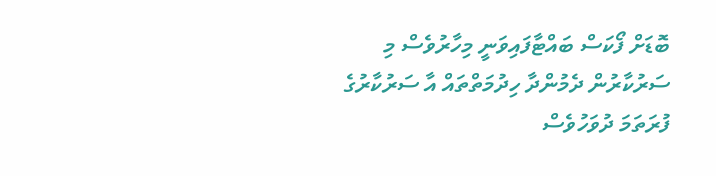ބޮޑަށް ފޯކަސް ބައްޓާފައިވަނީ މިހާރުވެސް މި ސަރުކާރުން ދެމުންދާ ހިދުމަތްތައް އާ ސަރުކާރުގެ ފުރަތަމަ ދުވަހުވެސް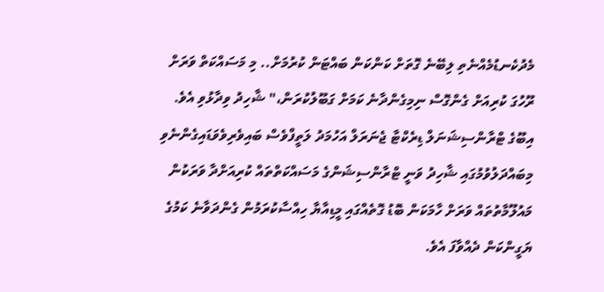މެދުކެނޑުމެއްނެތި ލިބޭނެ ގޮތަށް ކަންކަން ބައްޓަން ކުރުމަށް.. މި މަސައްކަތް ވަރަށް ރޫހުގަ ކުރިއަށް ގެންގޮސް ނިމިގެންދާނެ ކަމަށް ގަބޫލުކުރަން،" ޝާހިދު ވިދާޅުވި އެވެ.
އިބޫގެ ޓްރާންސިޝަނަލް ޑިރެކްޓާ ޖެނަރަލް އަހުމަދު ލަތީފްވެސް ބައިވެރިވެވަޑައިގެންނެވި މިބައްދަލުވުމުގައި ޝާހިދު ވަނީ ޓްރާންސިޝަންގެ މަސައްކަތްތައް ކުރިއަށްދާ ވަރަކުން މައުލޫމާތުތައް ވަރަށް ހާމަކަން ބޮޑު ގޮތެއްގައި މީޑިއާޔާ ހިއްސާކުރަމުން ގެންދަވާނެ ކަމުގެ ޔަގީންކަން ދެއްވާފަ އެވެ.